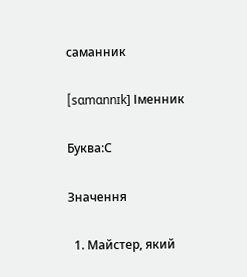саманник

[sɑmɑnnɪk] Іменник

Буква:С

Значення

  1. Майстер, який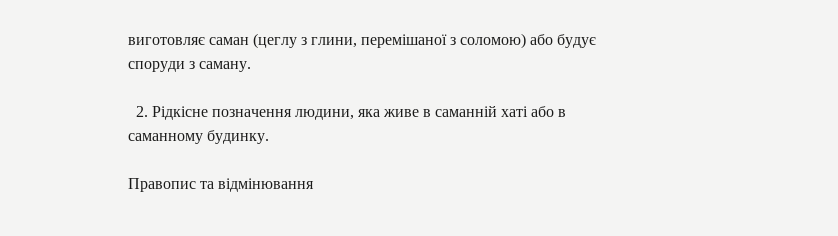виготовляє саман (цеглу з глини, перемішаної з соломою) або будує споруди з саману.

  2. Рідкісне позначення людини, яка живе в саманній хаті або в саманному будинку.

Правопис та відмінювання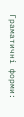Граматичні форми: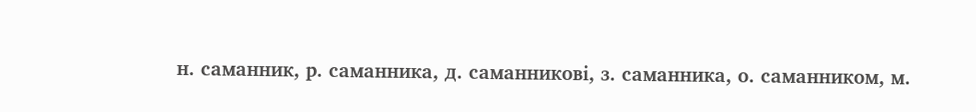н. саманник, р. саманника, д. саманникові, з. саманника, о. саманником, м.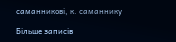саманникові, к. саманнику

Більше записів